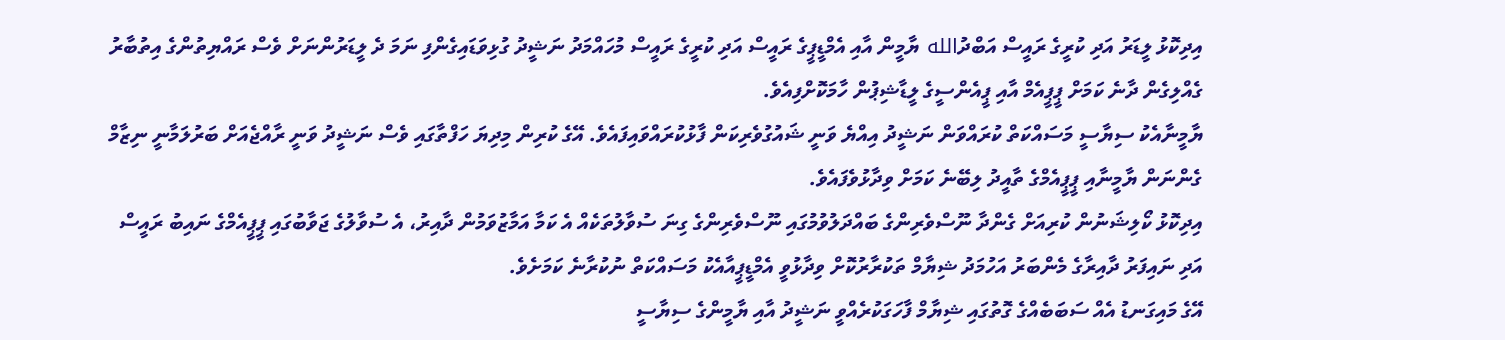އިދިކޮޅު ލީޑަރު އަދި ކުރީގެ ރައީސް އަބްދުالله ޔާމީން އާއި އެމްޑީޕީގެ ރައީސް އަދި ކުރީގެ ރައީސް މުހައްމަދު ނަޝީދު ގުޅިވަޑައިގެންފި ނަމަ ދެ ލީޑަރުންނަށް ވެސް ރައްޔިތުންގެ އިތުބާރު ގެއްލިގެން ދާނެ ކަމަށް ޕީޕީއެމް އާއި ޕީއެންސީގެ ލީޑާޝިޕުން ހާމަކޮށްފިއެވެ.
ޔާމީނާއެކު ސިޔާސީ މަސައްކަތް ކުރައްވަން ނަޝީދު އިއްޔެ ވަނީ ޝައުގުވެރިކަން ފާޅުކުރައްވައިފައެވެ. އޭގެ ކުރިން މިދިޔަ ހަފްތާގައި ވެސް ނަޝީދު ވަނީ ރާއްޖެއަށް ބަރުލަމާނީ ނިޒާމް ގެންނަން ޔާމީނާއި ޕީޕީއެމްގެ ތާއީދު ލިބޭނެ ކަމަށް ވިދާޅުވެފައެވެ.
އިދިކޮޅު ކޯލިޝަނުން ކުރިއަށް ގެންދާ ނޫސްވެރިންގެ ބައްދަލުވުމުގައި ނޫސްވެރިންގެ ގިނަ ސުވާލުތަކެއް އެ ކަމާ އަމާޒުވަމުން ދާއިރު، އެ ސުވާލުގެ ޖަވާބުގައި ޕީޕީއެމްގެ ނައިބު ރައީސް އަދި ނައިފަރު ދާއިރާގެ މެންބަރު އަހުމަދު ޝިޔާމް ތަކުރާރުކޮށް ވިދާޅުވީ އެމްޑީޕީއާއެކު މަސައްކަތް ނުކުރާނެ ކަމަށެވެ.
އޭގެ މައިގަނޑު އެއް ސަބަބެއްގެ ގޮތުގައި ޝިޔާމް ފާހަގަކުރެއްވީ ނަޝީދު އާއި ޔާމީންގެ ސިޔާސީ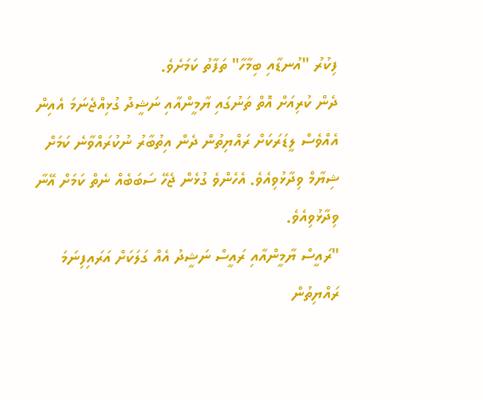ފިކުރު "އުނޑާއި ބިމާހާ" ތަފާތު ކަމަށެވެ.
ދެން ކުރިއަށް އޮތް ތަނުގައި ޔާމީންއާއި ނަޝީދު ގުޅިއްޖެނަމަ އެއިން އެއްވެސް ލީޑަރަކަށް ރައްޔިތުން ދެން އިތުބާރު ނުކުރައްވާނެ ކަމަށް ޝިޔާމް ވިދާޅުވިއެވެ. އެހެންވެ ގުޅެން ޖެހޭ ސަބަބެއް ނެތް ކަމަށް އޭނާ ވިދާޅުވިއެވެ.
"ރައީސް ޔާމީންއާއި ރައީސް ނަޝީދު އެއް ގަލަކަށް އަރައިފިނަމަ ރައްޔިތުން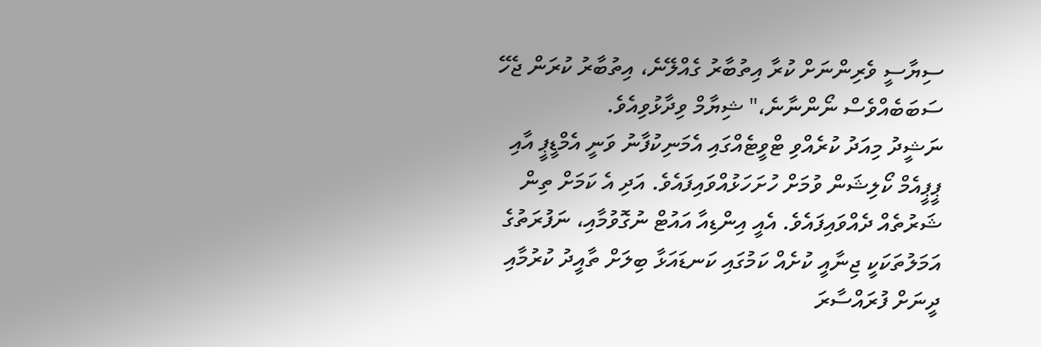ސިޔާސީ ވެރިންނަށް ކުރާ އިތުބާރު ގެއްލޭނެ، އިތުބާރު ކުރަން ޖެހޭ ސަބަބެއްވެސް ނޯންނާނެ،" ޝިޔާމް ވިދާޅުވިއެވެ.
ނަޝީދު މިއަދު ކުރެއްވި ޓްވީޓެއްގައި އެމަނިކުފާނު ވަނީ އެމްޑީޕީ އާއި ޕީޕީއެމް ކޯލިޝަން ވުމަށް ހުށަހަޅުއްވައިފައެވެ. އަދި އެ ކަމަށް ތިން ޝަރުތެއް ދެއްވައިފައެވެ. އެއީ އިންޑިއާ އައުޓް ނުގޮވުމާއި، ނަފުރަތުގެ އަމަލުތަކަކީ ޖިނާއީ ކުށެއް ކަމުގައި ކަނޑައަޅާ ބިލަށް ތާއީދު ކުރުމާއި ދީނަށް ފުރައްސާރަ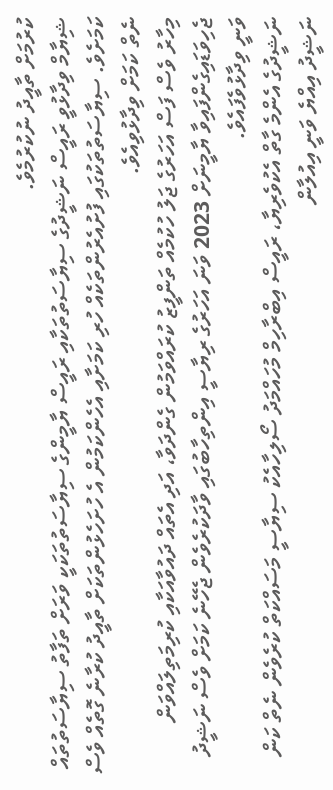ކުރުމަށް ތާއީދު ނުކުރުމެވެ.
ޝިޔާމް ވިދާޅުވީ ރައީސް ނަޝީދުގެ ސިޔާސަތުތަކާއި ރައީސް ޔާމީންގެ ސިޔާސަތުތަކަކީ ވަރަށް ތަފާތު ސިޔާސަތުތައް ކަމަށެވެ. ސިޔާސަތުތަކުގައި ފުށުއެރުންތަކެއް ހުރި ކަމަށާއި އެހެންކަމުން އެ ހުށަހެޅުންތަކަށް ތާއީދު ކުރާނެ ގޮތެއް ވެސް ނެތް ކަމަށް ވިދާޅުވިއެވެ.
މިހާރު ވެސް ފަސް އަހަރުގެ ޖަލު ހުކުމެއް ތަންފީޒު ކުރައްވަމުން ގެންދަވާ، އަދި އެތައް ދައުވާއަކާއި ކުރިމަތިލައްވަން ޖެހިވަޑައިގެންފައިވާ ޔާމީނަށް 2023 ވަނަ އަހަރުގެ ރިޔާސީ އިންތިހާބުގައި ވާދަކުރެވެން ޖެހޭނެ ކަމަށް ވެސް ނަޝީދު ވަނީ ވިދާޅުވެފައެވެ.
ނަޝީދުގެ އެންމެ ގާތް އެކުވެރިޔާ، ރައީސް އިބްރާހިމް މުހައްމަދު ސޯލިހާއެކު ސިޔާސީ މަސައްކަތް ކުރެވެން ނެތް ކަން ނަޝީދު އިއްޔެ ވަނީ އިއުލާން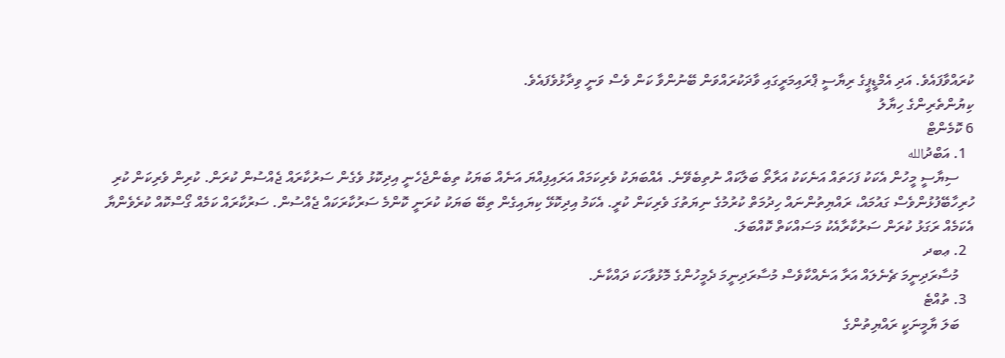ކުރައްވާފައެވެ. އަދި އެމްޑީޕީގެ ރިޔާސީ ޕްރައިމަރީގައި ވާދަކުރައްވަން ބޭނުންވާ ކަން ވެސް ވަނީ ވިދާޅުވެފައެވެ.
ކިޔުންތެރިންގެ ހިޔާލު
6 ކޮމެންޓް
  1. އަބްދުالله
    ސިޔާސީ މީހުން އެކަކު ފަހަތައް އަނެކަކު އަރާތޯ ބަލާކައް ނުތިބެވޭނެ. އެއްބަޔަކު ވެރިކަމައް އަރައިފިއްޔަ އަނެއް ބަޔަކު ތިބެންޖެހެނީ އިދިކޮޅު ވެގެން ސަރުކާރައް ޖެއްސުން ކުރަން. ކުރިން ވެރިކަން ކުރި ހުރިހާބޭފުޅުންވެސް ގައުމައް، ރައްޔިތުންނައް ހިދުމަތް ކުރުމުގެ ނިޔަތުގަ ވެރިކަން ކުރީ. އެކަމު އިދިކޮޅޭ ކިޔައިގެން ތިބޭ ބަޔަކު ކުރަނީ ކޮންމެ ސަރުކާރަކައް ޖެއްސުން. ސަރުކާރައް ކަމެއް ގޯސްކޮއް ކުރެވެންޔާ އެކަމެއް ރަގަޅު ކުރަން ސަރުކާރާއެކު މަސައްކަތް ކޮއްބަލަ.
  2. ޢބދ
    މުސާރަދިނީމަ ޗެނެލައް އަރާ އަނެއްކާވެސް މުސާރަދިނީމަ ދެމީހުންގެ މޮޅުވާހަކަ ދައްކާނެ.
  3. ތުއްޓެ
    ބަލަ ޔާމީނަކީ ރައްޔިތުންގެ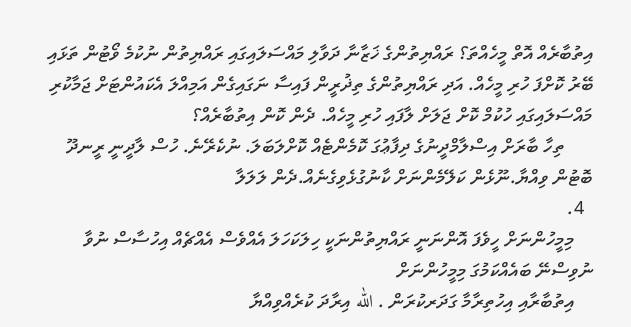އިތުބާރެއް އޮތް މީހެއްތަ؟ ރައްޔިތުންގެ ޚަޒާނާ ދަވާލި މައްސަލައިގައި ރައްޔިތުން ނުކުމެ ވޯޓުން ތަޅައި ބޭރު ކޮށްފަ ހުރި މީހެއް. އަދި ރައްޔިތުންގެ ތިޛުރީން ފައިސާ ނަގައިގެން އަމިއްލަ އެކައުންޓަށް ޖަމާކުރި މައްސަލައިގައި ހުކުމް ކޮށް ޖަލަށް ލާފައި ހުރި މީހެއް. ދެން ކޮން އިތުބާރެއް؟
      ތިހާ ބާރަށް އިސްލާމްދީނުގެ ދިފާޢުގަ ކޮމެންޓެއް ކޮށްލަބަލަ. ނުކެރޭނެ. ހުސް ލާދީނީ ރީނދޫ ބޮޓުން ވިއްޔާ.ނޫޅެން ކަލޭމެންނަށް ކާނުގުޅެވިގެނެއް.ދެން ލަލަލާ
  4.
    މިމީހުންނަށް ހީވެފަ އޮންނަނީ ރައްޔިތުންނަކީ ހިލަކަހަލަ އެއްވެސް އެއްޗެއް އިހުސާސް ނުވާ ނުވިސްނޭ ބައެއްކަމުގަ މިމީހުންނަށް
    އިތުބާރާއި އިހުތިރާމާ ގަދަރކުރަން . الله އިރާދަ ކުރެއްވިއްޔާ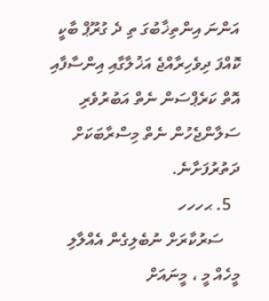އަންނަ އިންތިޚާބުގަ ތި ދެ ގުރޫޕް ބާކީ ކޮއްފަ ދިވެހިރާއްޖެ އަޚުލާގާއި އިންސާފާއި އޮތް ކަރެޕްސަން ނެތް އަބުރުވެރި ސަލާންޖެހުން ނެތް މިސްރާބަކަށް ދަތުރުފަށާނެ.
  5. ޙހހހ
    ސަރުކާރަށް ނުބެލިގެން އެއްލާލި މީހެއް މީ ، މީނައަށް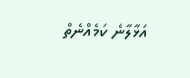އަޅާލާނެ ކަމެއްނެތް